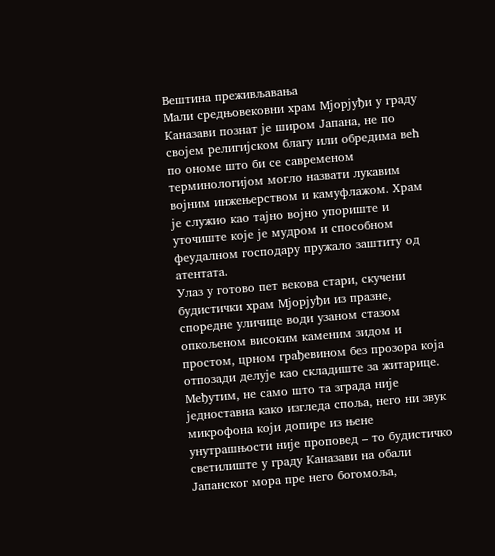Вештина преживљавања
Мали средњовековни храм Мјорјуђи у граду Каназави познат је широм Јапана, не по својем религијском благу или обредима већ по ономе што би се савременом терминологијом могло назвати лукавим војним инжењерством и камуфлажом. Храм је служио као тајно војно упориште и уточиште које је мудром и способном феудалном господару пружало заштиту од атентата.
Улаз у готово пет векова стари, скучени будистички храм Мјорјуђи из празне, споредне уличице води узаном стазом опкољеном високим каменим зидом и простом, црном грађевином без прозора која отпозади делује као складиште за житарице.
Међутим, не само што та зграда није једноставна како изгледа споља, него ни звук микрофона који допире из њене унутрашњости није проповед – то будистичко светилиште у граду Каназави на обали Јапанског мора пре него богомоља,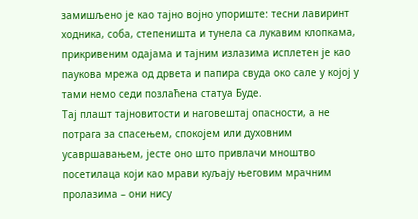замишљено је као тајно војно упориште: тесни лавиринт ходника, соба, степеништа и тунела са лукавим клопкама, прикривеним одајама и тајним излазима исплетен је као паукова мрежа од дрвета и папира свуда око сале у којој у тами немо седи позлаћена статуа Буде.
Тај плашт тајновитости и наговештај опасности, а не потрага за спасењем, спокојем или духовним усавршавањем, јесте оно што привлачи мноштво посетилаца који као мрави куљају његовим мрачним пролазима – они нису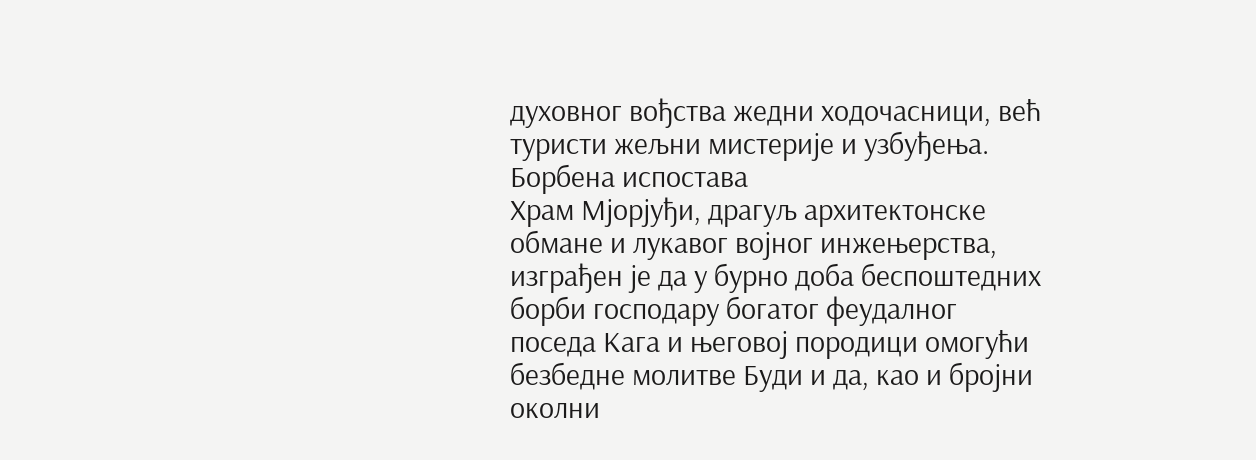духовног вођства жедни ходочасници, већ туристи жељни мистерије и узбуђења.
Борбена испостава
Храм Мјорјуђи, драгуљ архитектонске обмане и лукавог војног инжењерства, изграђен је да у бурно доба беспоштедних борби господару богатог феудалног поседа Кага и његовој породици омогући безбедне молитве Буди и да, као и бројни околни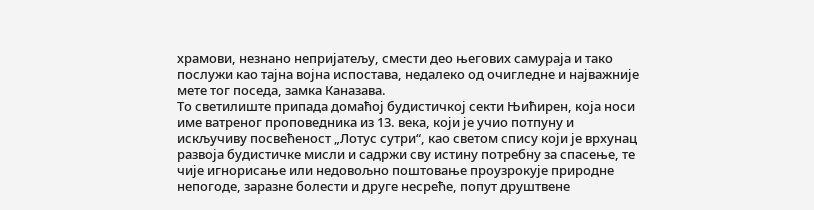храмови, незнано непријатељу, смести део његових самураја и тако послужи као тајна војна испостава, недалеко од очигледне и најважније мете тог поседа, замка Каназава.
То светилиште припада домаћој будистичкој секти Њићирен, која носи име ватреног проповедника из 13. века, који је учио потпуну и искључиву посвећеност „Лотус сутри“, као светом спису који је врхунац развоја будистичке мисли и садржи сву истину потребну за спасење, те чије игнорисање или недовољно поштовање проузрокује природне непогоде, заразне болести и друге несреће, попут друштвене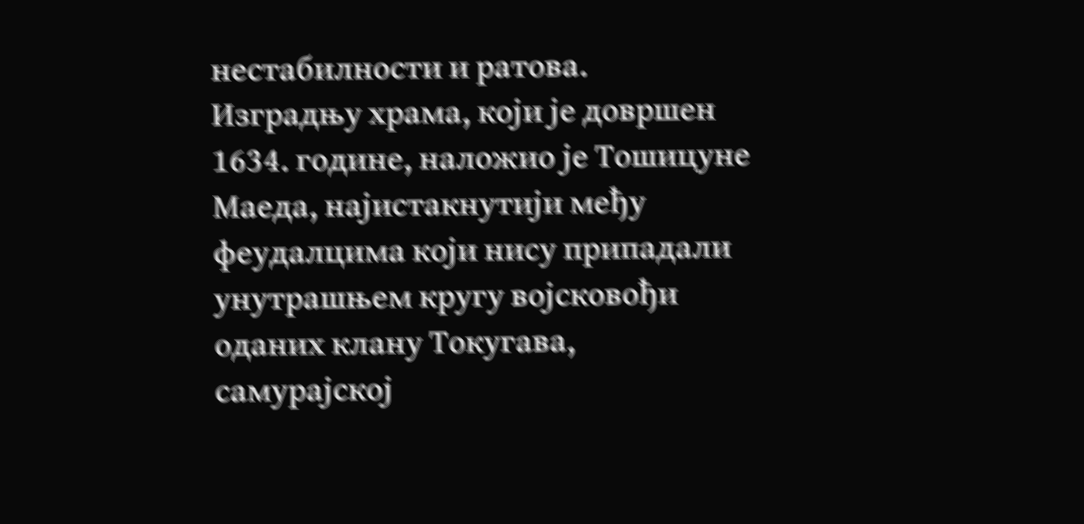нестабилности и ратова.
Изградњу храма, који је довршен 1634. године, наложио је Тошицуне Маеда, најистакнутији међу феудалцима који нису припадали унутрашњем кругу војсковођи оданих клану Токугава, самурајској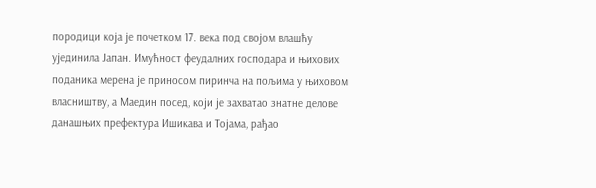породици која је почетком 17. века под својом влашћу ујединила Јапан. Имућност феудалних господара и њихових поданика мерена је приносом пиринча на пољима у њиховом власништву, а Маедин посед, који је захватао знатне делове данашњих префектура Ишикава и Тојама, рађао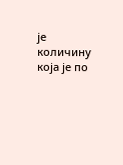је количину која је по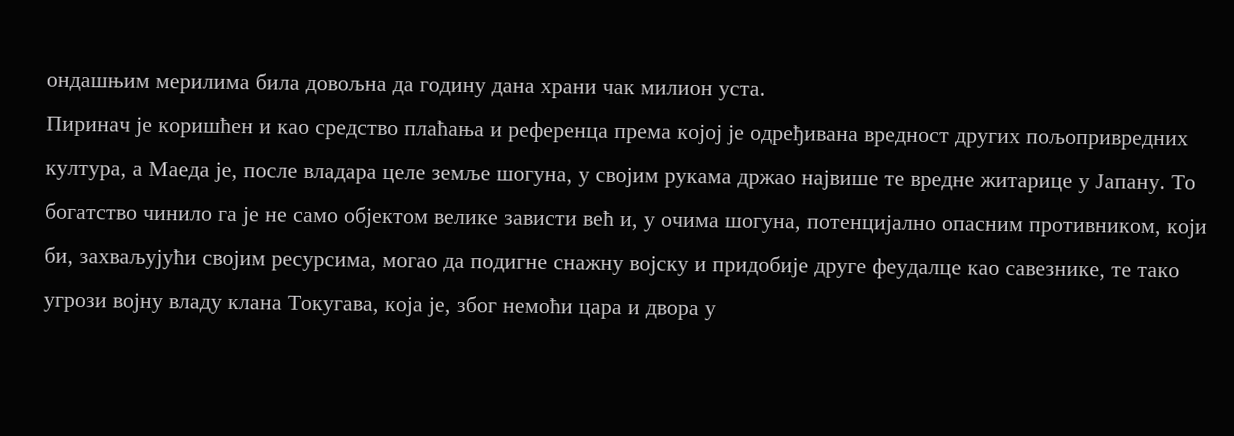ондашњим мерилима била довољна да годину дана храни чак милион уста.
Пиринач је коришћен и као средство плаћања и референца према којој је одређивана вредност других пољопривредних култура, а Маеда је, после владара целе земље шогуна, у својим рукама држао највише те вредне житарице у Јапану. То богатство чинило га је не само објектом велике зависти већ и, у очима шогуна, потенцијално опасним противником, који би, захваљујући својим ресурсима, могао да подигне снажну војску и придобије друге феудалце као савезнике, те тако угрози војну владу клана Токугава, која је, због немоћи цара и двора у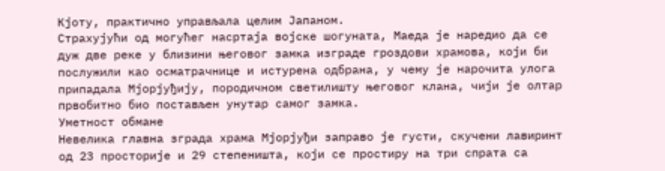Кјоту, практично управљала целим Јапаном.
Страхујући од могућег насртаја војске шогуната, Маеда је наредио да се дуж две реке у близини његовог замка изграде гроздови храмова, који би послужили као осматрачнице и истурена одбрана, у чему је нарочита улога припадала Мјорјуђију, породичном светилишту његовог клана, чији је олтар првобитно био постављен унутар самог замка.
Уметност обмане
Невелика главна зграда храма Мјорјуђи заправо је густи, скучени лавиринт од 23 просторије и 29 степеништа, који се простиру на три спрата са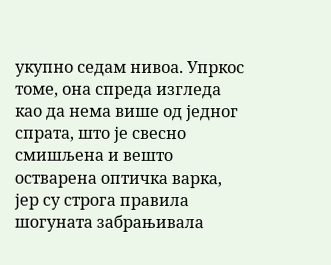укупно седам нивоа. Упркос томе, она спреда изгледа као да нема више од једног спрата, што је свесно смишљена и вешто остварена оптичка варка, јер су строга правила шогуната забрањивала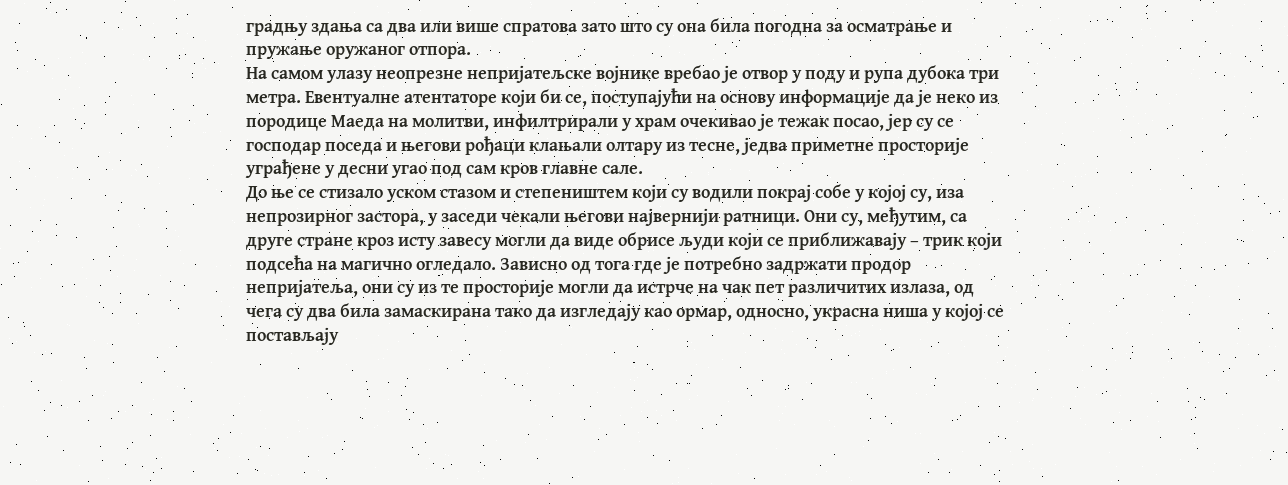градњу здања са два или више спратова зато што су она била погодна за осматрање и пружање оружаног отпора.
На самом улазу неопрезне непријатељске војнике вребао је отвор у поду и рупа дубока три метра. Евентуалне атентаторе који би се, поступајући на основу информације да је неко из породице Маеда на молитви, инфилтрирали у храм очекивао је тежак посао, јер су се господар поседа и његови рођаци клањали олтару из тесне, једва приметне просторије уграђене у десни угао под сам кров главне сале.
До ње се стизало уском стазом и степеништем који су водили покрај собе у којој су, иза непрозирног застора, у заседи чекали његови највернији ратници. Они су, међутим, са друге стране кроз исту завесу могли да виде обрисе људи који се приближавају – трик који подсећа на магично огледало. Зависно од тога где је потребно задржати продор непријатеља, они су из те просторије могли да истрче на чак пет различитих излаза, од чега су два била замаскирана тако да изгледају као ормар, односно, украсна ниша у којој се постављају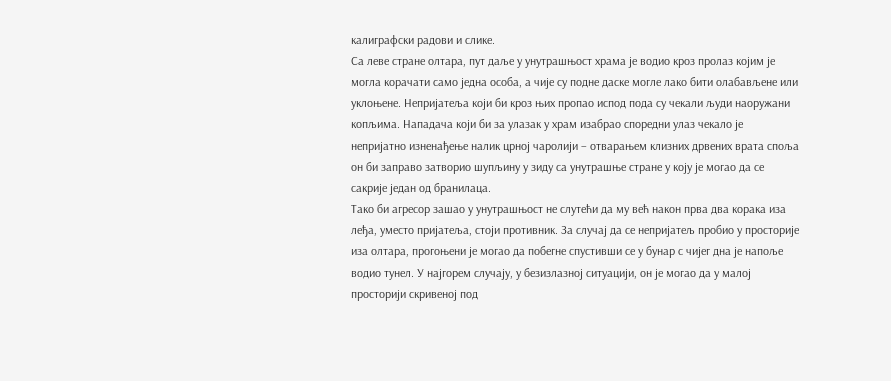калиграфски радови и слике.
Са леве стране олтара, пут даље у унутрашњост храма је водио кроз пролаз којим је могла корачати само једна особа, а чије су подне даске могле лако бити олабављене или уклоњене. Непријатеља који би кроз њих пропао испод пода су чекали људи наоружани копљима. Нападача који би за улазак у храм изабрао споредни улаз чекало је непријатно изненађење налик црној чаролији – отварањем клизних дрвених врата споља он би заправо затворио шупљину у зиду са унутрашње стране у коју је могао да се сакрије један од бранилаца.
Тако би агресор зашао у унутрашњост не слутећи да му већ након прва два корака иза леђа, уместо пријатеља, стоји противник. За случај да се непријатељ пробио у просторије иза олтара, прогоњени је могао да побегне спустивши се у бунар с чијег дна је напоље водио тунел. У најгорем случају, у безизлазној ситуацији, он је могао да у малој просторији скривеној под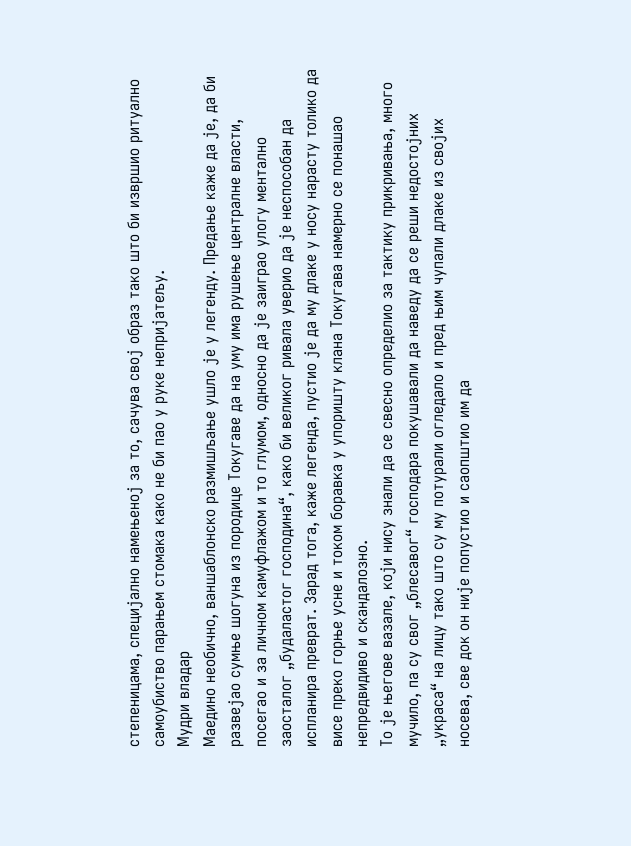степеницама, специјално намењеној за то, сачува свој образ тако што би извршио ритуално самоубиство парањем стомака како не би пао у руке непријатељу.
Мудри владар
Маедино необично, ваншаблонско размишљање ушло је у легенду. Предање каже да је, да би развејао сумње шогуна из породице Токугаве да на уму има рушење централне власти, посегао и за личном камуфлажом и то глумом, односно да је заиграо улогу ментално заосталог „будаластог господина“, како би великог ривала уверио да је неспособан да испланира преврат. Зарад тога, каже легенда, пустио је да му длаке у носу нарасту толико да висе преко горње усне и током боравка у упоришту клана Токугава намерно се понашао непредвидиво и скандалозно.
То је његове вазале, који нису знали да се свесно определио за тактику прикривања, много мучило, па су свог „блесавог“ господара покушавали да наведу да се реши недостојних „украса“ на лицу тако што су му потурали огледало и пред њим чупали длаке из својих носева, све док он није попустио и саопштио им да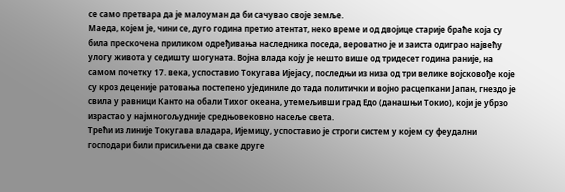се само претвара да је малоуман да би сачувао своје земље.
Маеда, којем је, чини се, дуго година претио атентат, неко време и од двојице старије браће која су била прескочена приликом одређивања наследника поседа, вероватно је и заиста одиграо највећу улогу живота у седишту шогуната. Војна влада коју је нешто више од тридесет година раније, на самом почетку 17. века, успоставио Токугава Ијејасу, последњи из низа од три велике војсковође које су кроз деценије ратовања постепено ујединиле до тада политички и војно расцепкани Јапан, гнездо је свила у равници Канто на обали Тихог океана, утемељивши град Едо (данашњи Токио), који је убрзо израстао у најмногољудније средњовековно насеље света.
Трећи из линије Токугава владара, Ијемицу, успоставио је строги систем у којем су феудални господари били присиљени да сваке друге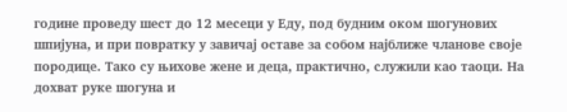године проведу шест до 12 месеци у Еду, под будним оком шогунових шпијуна, и при повратку у завичај оставе за собом најближе чланове своје породице. Тако су њихове жене и деца, практично, служили као таоци. На дохват руке шогуна и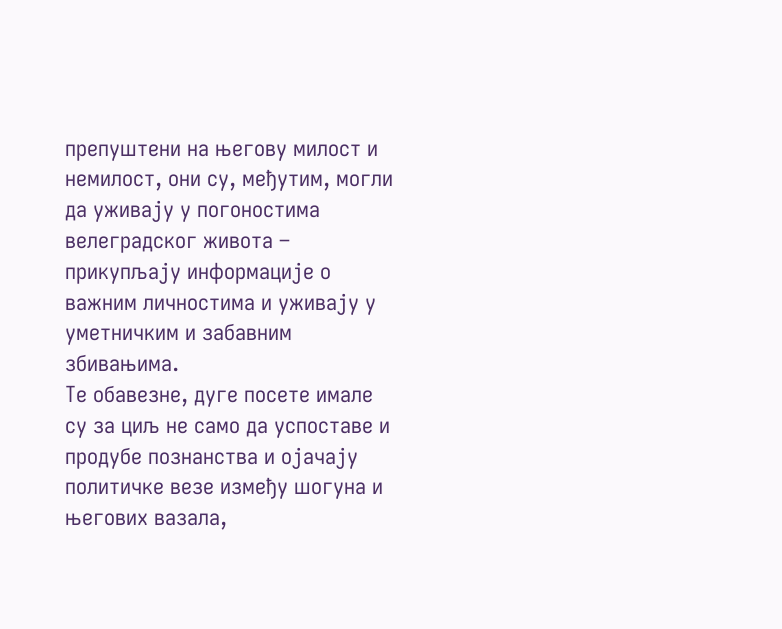препуштени на његову милост и немилост, они су, међутим, могли да уживају у погоностима велеградског живота – прикупљају информације о важним личностима и уживају у уметничким и забавним збивањима.
Те обавезне, дуге посете имале су за циљ не само да успоставе и продубе познанства и ојачају политичке везе између шогуна и његових вазала,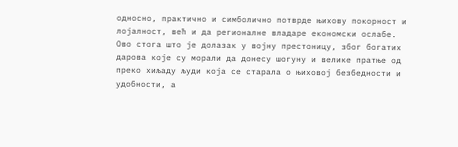односно, практично и симболично потврде њихову покорност и лојалност, већ и да регионалне владаре економски ослабе.
Ово стога што је долазак у војну престоницу, због богатих дарова које су морали да донесу шогуну и велике пратње од преко хиљаду људи која се старала о њиховој безбедности и удобности, а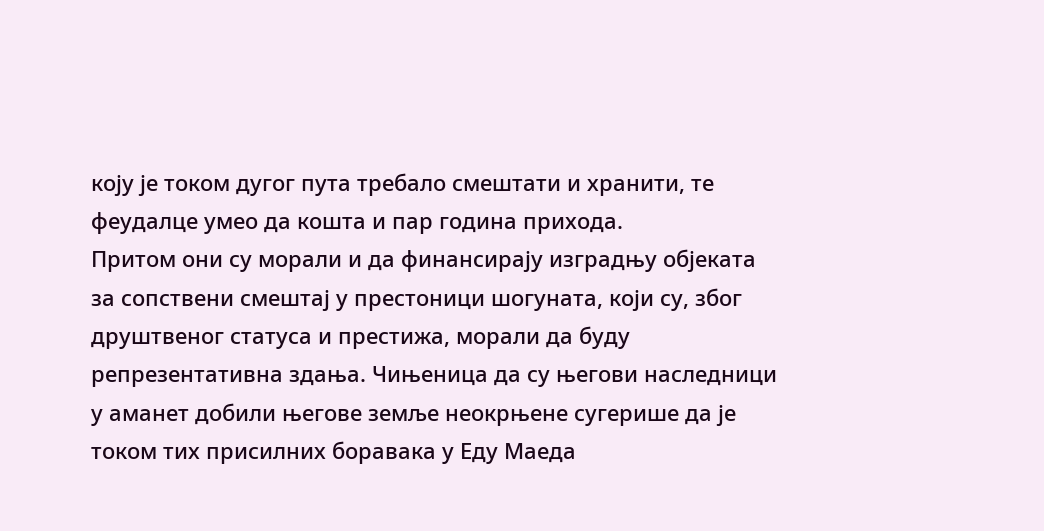коју је током дугог пута требало смештати и хранити, те феудалце умео да кошта и пар година прихода.
Притом они су морали и да финансирају изградњу објеката за сопствени смештај у престоници шогуната, који су, због друштвеног статуса и престижа, морали да буду репрезентативна здања. Чињеница да су његови наследници у аманет добили његове земље неокрњене сугерише да је током тих присилних боравака у Еду Маеда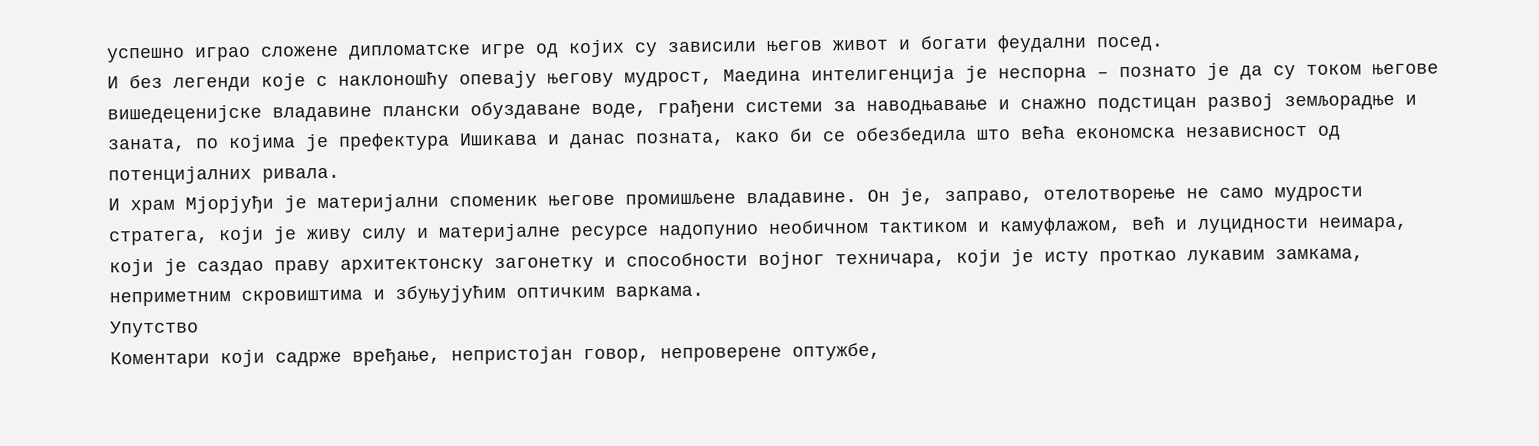успешно играо сложене дипломатске игре од којих су зависили његов живот и богати феудални посед.
И без легенди које с наклоношћу опевају његову мудрост, Маедина интелигенција је неспорна – познато је да су током његове вишедеценијске владавине плански обуздаване воде, грађени системи за наводњавање и снажно подстицан развој земљорадње и заната, по којима је префектура Ишикава и данас позната, како би се обезбедила што већа економска независност од потенцијалних ривала.
И храм Мјорјуђи је материјални споменик његове промишљене владавине. Он је, заправо, отелотворење не само мудрости стратега, који је живу силу и материјалне ресурсе надопунио необичном тактиком и камуфлажом, већ и луцидности неимара, који је саздао праву архитектонску загонетку и способности војног техничара, који је исту проткао лукавим замкама, неприметним скровиштима и збуњујућим оптичким варкама.
Упутство
Коментари који садрже вређање, непристојан говор, непроверене оптужбе,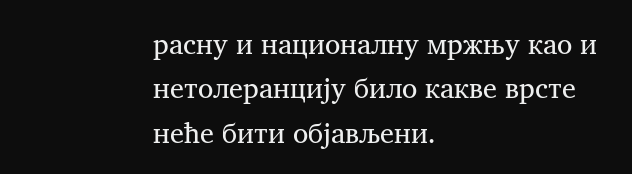расну и националну мржњу као и нетолеранцију било какве врсте неће бити објављени.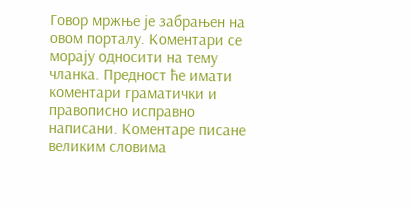Говор мржње је забрањен на овом порталу. Коментари се морају односити на тему чланка. Предност ће имати коментари граматички и правописно исправно написани. Коментаре писане великим словима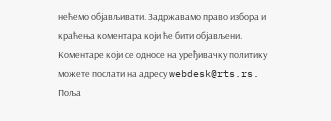нећемо објављивати. Задржавамо право избора и краћења коментара који ће бити објављени. Коментаре који се односе на уређивачку политику можете послати на адресу webdesk@rts.rs. Поља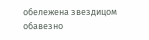обележена звездицом обавезно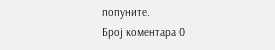попуните.
Број коментара 0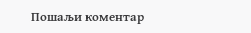Пошаљи коментар